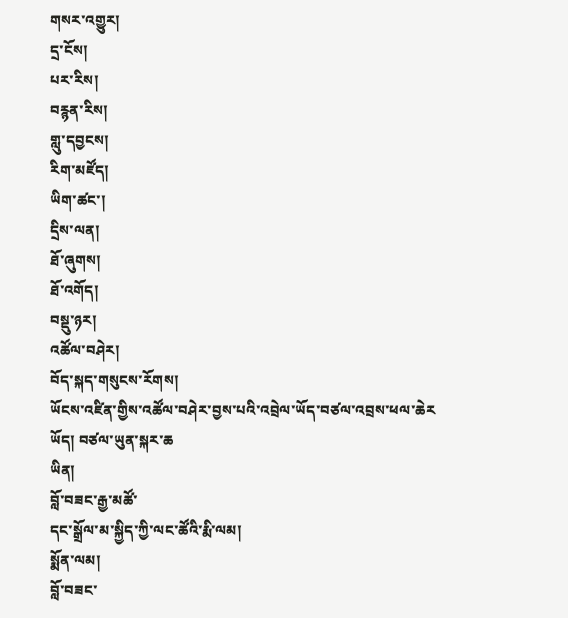གསར་འགྱུར།
དྲ་ངོས།
པར་རིས།
བརྙན་རིས།
གླུ་དབྱངས།
རིག་མཛོད།
ཡིག་ཚང་།
དྲིས་ལན།
ཐོ་ཞུགས།
ཐོ་འགོད།
བསྡུ་ཉར།
འཚོལ་བཤེར།
བོད་སྐད་གསུངས་རོགས།
ཡོངས་འཛིན་གྱིས་འཚོལ་བཤེར་བྱས་པའི་འབྲེལ་ཡོད་བཙལ་འབྲས་ཕལ་ཆེར
ཡོད། བཙལ་ཡུན་སྐར་ཆ
ཡིན།
བློ་བཟང་རྒྱ་མཚོ་
དང་སྒྲོལ་མ་སྐྱིད་ཀྱི་ལང་ཚོའི་རྨི་ལམ།
སྨོན་ལམ།
བློ་བཟང་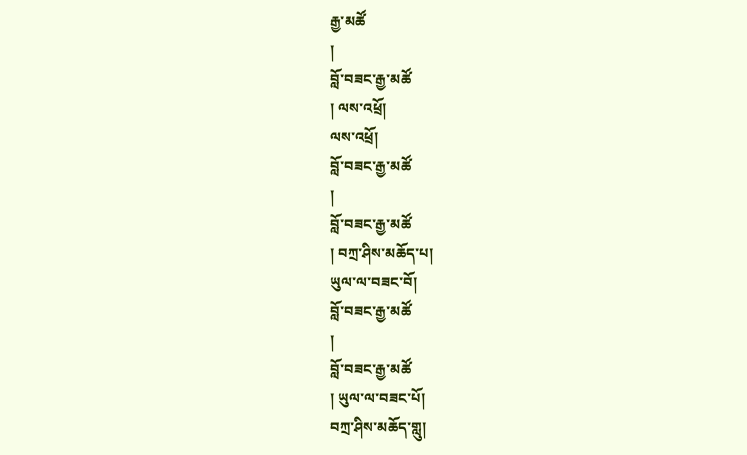རྒྱ་མཚོ
།
བློ་བཟང་རྒྱ་མཚོ
། ལས་འཕྲོ།
ལས་འཕྲོ།
བློ་བཟང་རྒྱ་མཚོ
།
བློ་བཟང་རྒྱ་མཚོ
། བཀྲ་ཤིས་མཆོད་པ།
ཡུལ་ལ་བཟང་བོ།
བློ་བཟང་རྒྱ་མཚོ
།
བློ་བཟང་རྒྱ་མཚོ
། ཡུལ་ལ་བཟང་པོ།
བཀྲ་ཤིས་མཆོད་གླུ།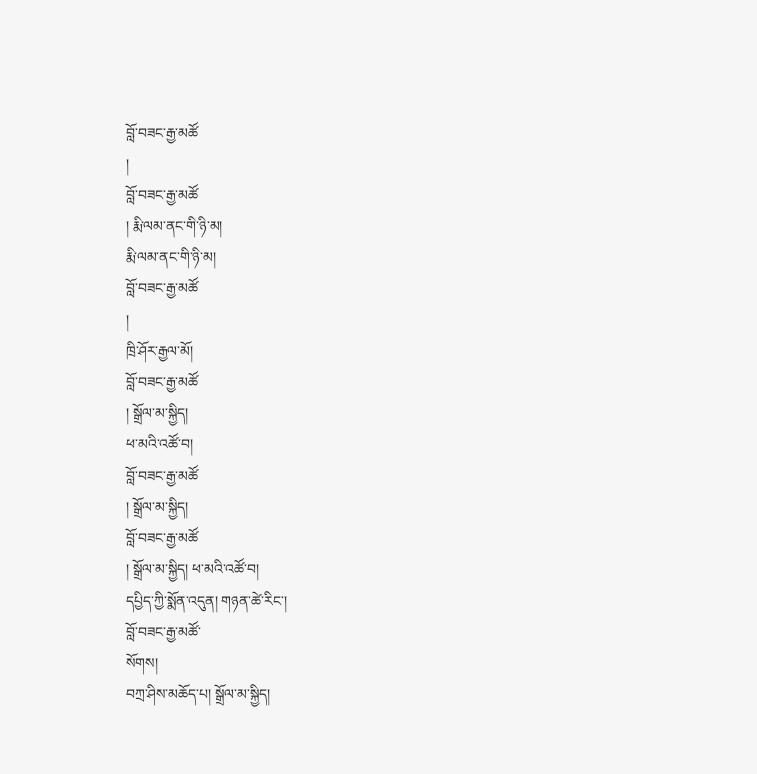བློ་བཟང་རྒྱ་མཚོ
།
བློ་བཟང་རྒྱ་མཚོ
། རྨི་ལམ་ནང་གི་ཉི་མ།
རྨི་ལམ་ནང་གི་ཉི་མ།
བློ་བཟང་རྒྱ་མཚོ
།
ཁྲི་ཤོར་རྒྱལ་མོ།
བློ་བཟང་རྒྱ་མཚོ
། སྒྲོལ་མ་སྐྱིད།
ཕ་མའི་འཚོ་བ།
བློ་བཟང་རྒྱ་མཚོ
། སྒྲོལ་མ་སྐྱིད།
བློ་བཟང་རྒྱ་མཚོ
། སྒྲོལ་མ་སྐྱིད། ཕ་མའི་འཚོ་བ།
དཔྱིད་ཀྱི་སྨོན་འདུན། གཉན་ཚེ་རིང་།
བློ་བཟང་རྒྱ་མཚོ་
སོགས།
བཀྲ་ཤིས་མཆོད་པ། སྒྲོལ་མ་སྐྱིད།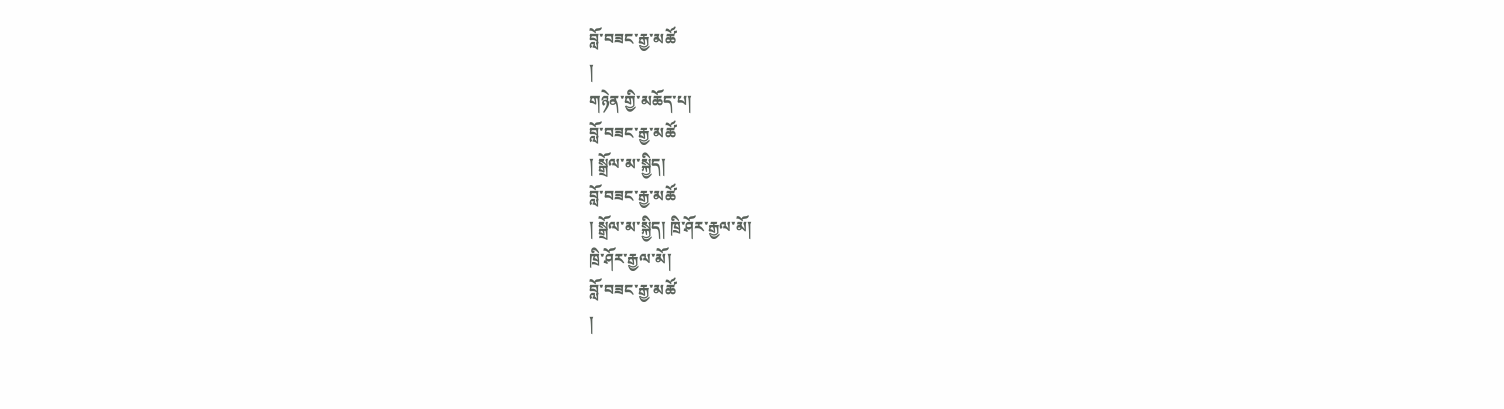བློ་བཟང་རྒྱ་མཚོ
།
གཉེན་གྱི་མཆོད་པ།
བློ་བཟང་རྒྱ་མཚོ
། སྒྲོལ་མ་སྐྱིད།
བློ་བཟང་རྒྱ་མཚོ
། སྒྲོལ་མ་སྐྱིད། ཁྲི་ཤོར་རྒྱལ་མོ།
ཁྲི་ཤོར་རྒྱལ་མོ།
བློ་བཟང་རྒྱ་མཚོ
།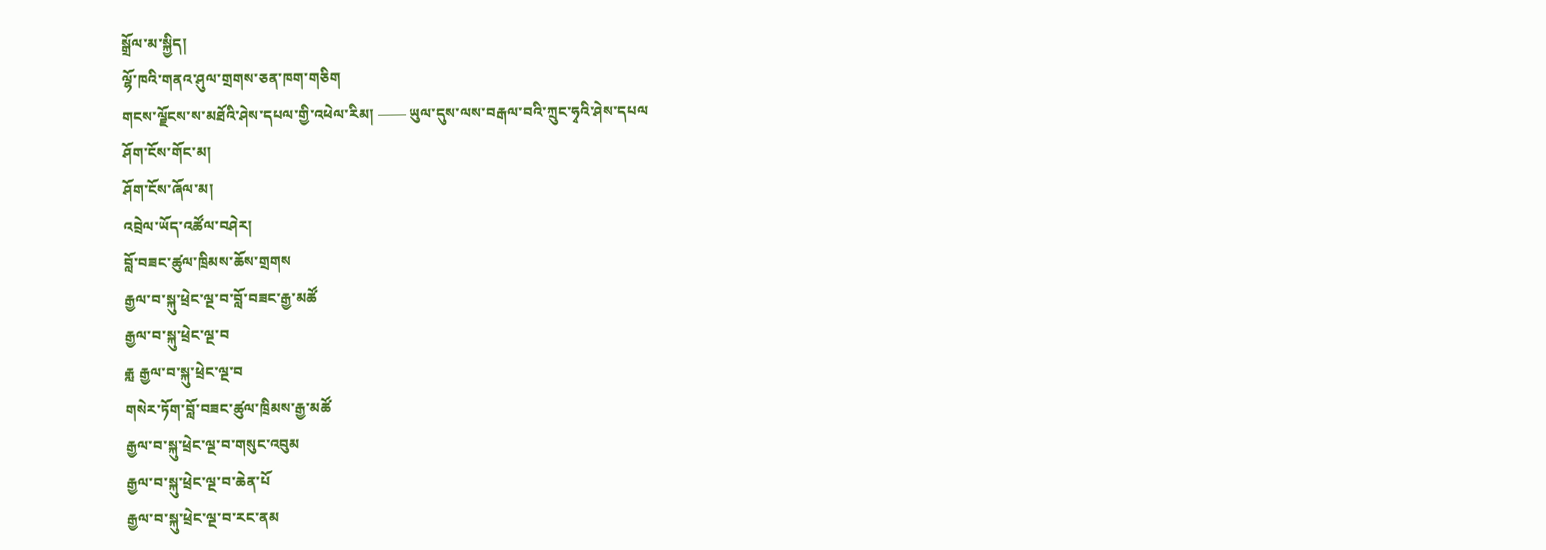སྒྲོལ་མ་སྐྱིད།
ལྷོ་ཁའི་གནའ་ཤུལ་གྲགས་ཅན་ཁག་གཅིག
གངས་ལྗོངས་ས་མཐོའི་ཤེས་དཔལ་གྱི་འཕེལ་རིམ། —— ཡུལ་དུས་ལས་བརྒལ་བའི་ཀྲུང་ཧྭའི་ཤེས་དཔལ
ཤོག་ངོས་གོང་མ།
ཤོག་ངོས་ཞོལ་མ།
འབྲེལ་ཡོད་འཚོལ་བཤེར།
བློ་བཟང་ཚུལ་ཁྲིམས་ཆོས་གྲགས
རྒྱལ་བ་སྐུ་ཕྲེང་ལྔ་བ་བློ་བཟང་རྒྱ་མཚོ
རྒྱལ་བ་སྐུ་ཕྲེང་ལྔ་བ
རྒླ རྒྱལ་བ་སྐུ་ཕྲེང་ལྔ་བ
གསེར་ཏོག་བློ་བཟང་ཚུལ་ཁྲིམས་རྒྱ་མཚོ
རྒྱལ་བ་སྐུ་ཕྲེང་ལྔ་བ་གསུང་འབུམ
རྒྱལ་བ་སྐུ་ཕྲེང་ལྔ་བ་ཆེན་པོ
རྒྱལ་བ་སྐུ་ཕྲེང་ལྔ་བ་རང་ནམ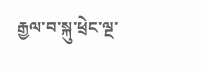རྒྱལ་བ་སྐུ་ཕྲེང་ལྔ་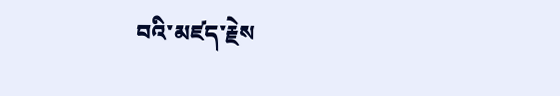བའི་མཛད་རྗེས